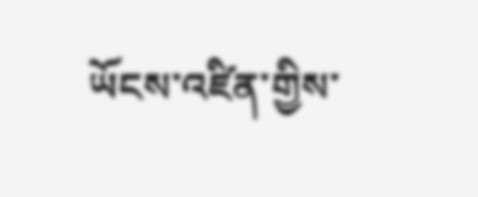ཡོངས་འཛིན་གྱིས་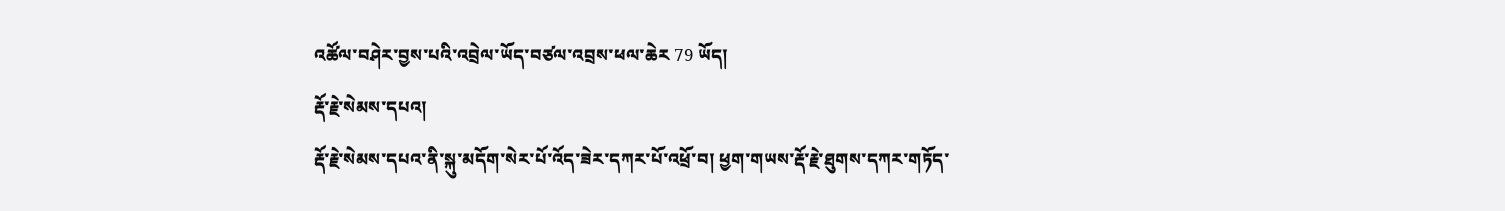འཚོལ་བཤེར་བྱས་པའི་འབྲེལ་ཡོད་བཙལ་འབྲས་ཕལ་ཆེར 79 ཡོད།
རྡོ་རྗེ་སེམས་དཔའ།
རྡོ་རྗེ་སེམས་དཔའ་ནི་སྐུ་མདོག་སེར་པོ་འོད་ཟེར་དཀར་པོ་འཕྲོ་བ། ཕྱག་གཡས་རྡོ་རྗེ་ཐུགས་དཀར་གཏོད་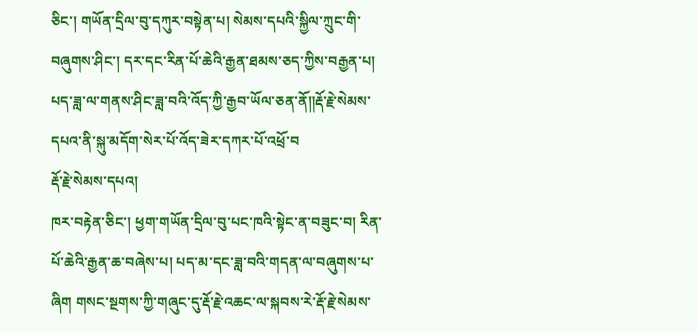ཅིང་། གཡོན་དྲིལ་བུ་དཀུར་བསྟེན་པ། སེམས་དཔའི་སྐྱིལ་ཀྲུང་གི་བཞུགས་ཤིང་། དར་དང་རིན་པོ་ཆེའི་རྒྱན་ཐམས་ཅད་ཀྱིས་བརྒྱན་པ། པད་ཟླ་ལ་གནས་ཤིང་ཟླ་བའི་འོད་ཀྱི་རྒྱབ་ཡོལ་ཅན་ནོ༎རྡོ་རྗེ་སེམས་དཔའ་ནི་སྐུ་མདོག་སེར་པོ་འོད་ཟེར་དཀར་པོ་འཕྲོ་བ
རྡོ་རྗེ་སེམས་དཔའ།
ཁར་བརྟེན་ཅིང་། ཕྱག་གཡོན་དྲིལ་བུ་པང་ཁའི་སྟེང་ན་བཟུང་བ། རིན་པོ་ཆེའི་རྒྱན་ཆ་བཞེས་པ། པད་མ་དང་ཟླ་བའི་གདན་ལ་བཞུགས་པ་ཞིག གསང་སྔགས་ཀྱི་གཞུང་དུ་རྡོ་རྗེ་འཆང་ལ་སྐབས་རེ་རྡོ་རྗེ་སེམས་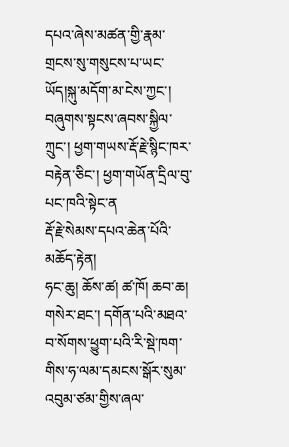དཔའ་ཞེས་མཚན་གྱི་རྣམ་གྲངས་སུ་གསུངས་པ་ཡང་ཡོད།སྐུ་མདོག་མ་ངེས་ཀྱང་། བཞུགས་སྟངས་ཞབས་སྐྱིལ་ཀྲུང་། ཕྱག་གཡས་རྡོ་རྗེ་སྙིང་ཁར་བརྟེན་ཅིང་། ཕྱག་གཡོན་དྲིལ་བུ་པང་ཁའི་སྟེང་ན
རྡོ་རྗེ་སེམས་དཔའ་ཆེན་པོའི་མཆོད་རྟེན།
ཧང་ཆུ། ཆོས་ཚ། ཚ་ཁོ། ཆབ་ཆ། གསེར་ཐང་། དགོན་པའི་མཐའ་བ་སོགས་ཕྱུག་པའི་རི་སྡེ་ཁག་གིས་ཧ་ལམ་དམངས་སྒོར་སུམ་འབུམ་ཙམ་གྱིས་ཞལ་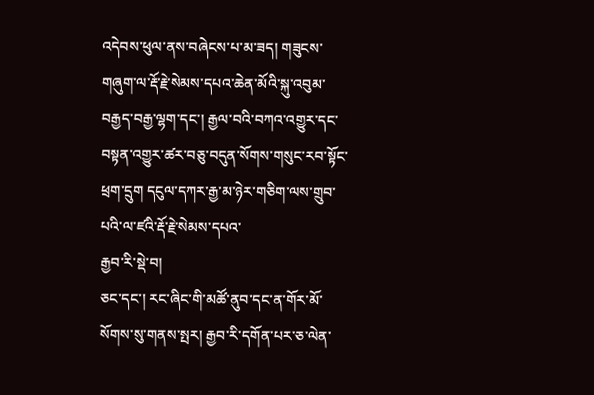འདེབས་ཕུལ་ནས་བཞེངས་པ་མ་ཟད། གཟུངས་གཞུག་ལ་རྡོ་རྗེ་སེམས་དཔའ་ཆེན་མོའི་སྐུ་འབུམ་བརྒྱད་བརྒྱ་ལྷག་དང་། རྒྱལ་བའི་བཀའ་འགྱུར་དང་བསྟན་འགྱུར་ཚར་བཅུ་བདུན་སོགས་གསུང་རབ་སྟོང་ཕྲག་དྲུག དངུལ་དཀར་རྒྱ་མ་ཉེར་གཅིག་ལས་གྲུབ་པའི་ལ་ཛའི་རྡོ་རྗེ་སེམས་དཔའ་
རྒྱབ་རི་སྡེ་བ།
ཅང་དང་། རང་ཞིང་གི་མཚོ་ནུབ་དང་ན་གོར་མོ་སོགས་སུ་གནས་སྤར། རྒྱབ་རི་དགོན་པར་ཅ་ལེན་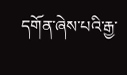དགོན་ཞེས་པའི་རྒྱ་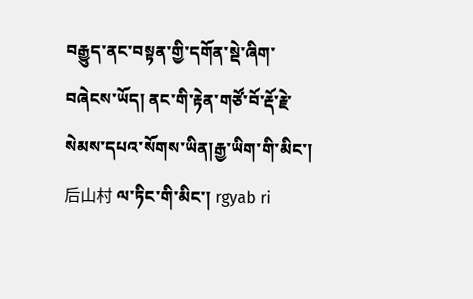བརྒྱུད་ནང་བསྟན་གྱི་དགོན་སྡེ་ཞིག་བཞེངས་ཡོད། ནང་གི་རྟེན་གཙོ་བོ་རྡོ་རྗེ་སེམས་དཔའ་སོགས་ཡིན།རྒྱ་ཡིག་གི་མིང་། 后山村 ལ་ཏིང་གི་མིང་། rgyab ri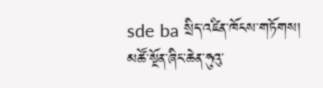sde ba སྲིད་འཛིན་ཁོངས་གཏོགས། མཚོ་སྔོན་ཞིང་ཆེན་ཧུའུ་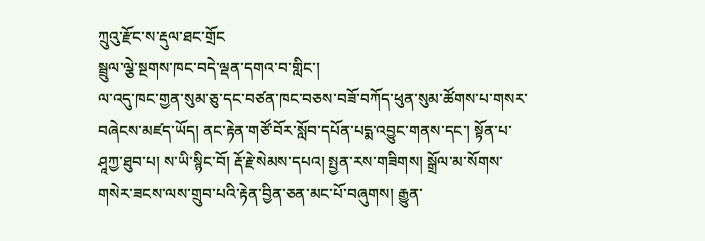ཀྲུའུ་རྫོང་ས་རྡུལ་ཐང་གྲོང
སྦྲུལ་ལྕེ་སྔགས་ཁང་བདེ་ལྡན་དགའ་བ་གླིང་།
ལ་འདུ་ཁང་གྱན་སུམ་ཅུ་དང་བཙན་ཁང་བཅས་བཟོ་བཀོད་ཕུན་སུམ་ཚོགས་པ་གསར་བཞེངས་མཛད་ཡོད། ནང་རྟེན་གཙོ་བོར་སློབ་དཔོན་པདྨ་འབྱུང་གནས་དང་། སྟོན་པ་ཤཱཀྱ་ཐུབ་པ། ས་ཡི་སྙིང་བོ། རྡོ་རྗེ་སེམས་དཔའ། སྤྱན་རས་གཟིགས། སྒྲོལ་མ་སོགས་གསེར་ཟངས་ལས་གྲུབ་པའི་རྟེན་བྱིན་ཅན་མང་པོ་བཞུགས། རྒྱུན་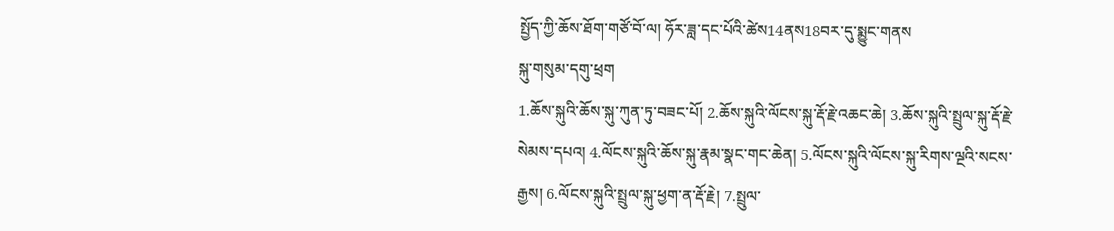སྤྱོད་ཀྱི་ཆོས་ཐོག་གཙོ་བོ་ལ། ཧོར་ཟླ་དང་པོའི་ཚེས14ནས18བར་དུ་སྨྱུང་གནས
སྐུ་གསུམ་དགུ་ཕྲག
1.ཆོས་སྐུའི་ཆོས་སྐུ་ཀུན་ཏུ་བཟང་པོ། 2.ཆོས་སྐུའི་ལོངས་སྐུ་རྡོ་རྗེ་འཆང་ཆེ། 3.ཆོས་སྐུའི་སྤྲུལ་སྐུ་རྡོ་རྗེ་སེམས་དཔའ། 4.ལོངས་སྐུའི་ཆོས་སྐུ་རྣམ་སྣང་གང་ཆེན། 5.ལོངས་སྐུའི་ལོངས་སྐུ་རིགས་ལྔའི་སངས་རྒྱས། 6.ལོངས་སྐུའི་སྤྲུལ་སྐུ་ཕྱག་ན་རྡོ་རྗེ། 7.སྤྲུལ་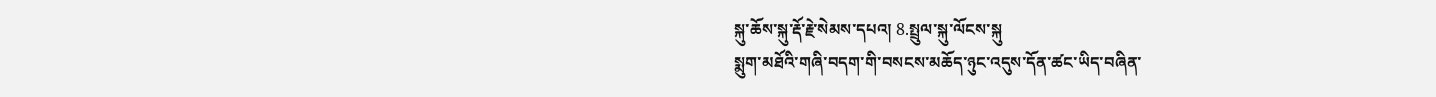སྐུ་ཆོས་སྐུ་རྡོ་རྗེ་སེམས་དཔའ། 8.སྤྲུལ་སྐུ་ལོངས་སྐུ
སྨུག་མཐོའི་གཞི་བདག་གི་བསངས་མཆོད་ཉུང་འདུས་དོན་ཚང་ཡིད་བཞིན་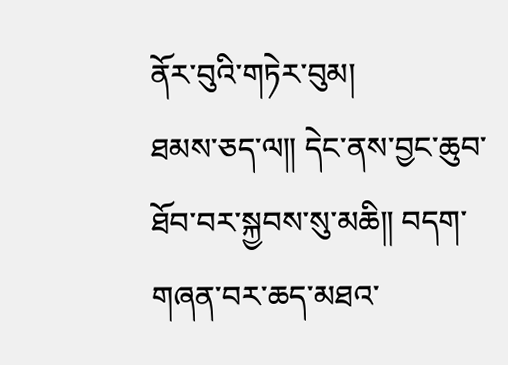ནོར་བུའི་གཏེར་བུམ།
ཐམས་ཅད་ལ༎ དེང་ནས་བྱང་ཆུབ་ཐོབ་བར་སྐྱབས་སུ་མཆི༎ བདག་གཞན་བར་ཆད་མཐའ་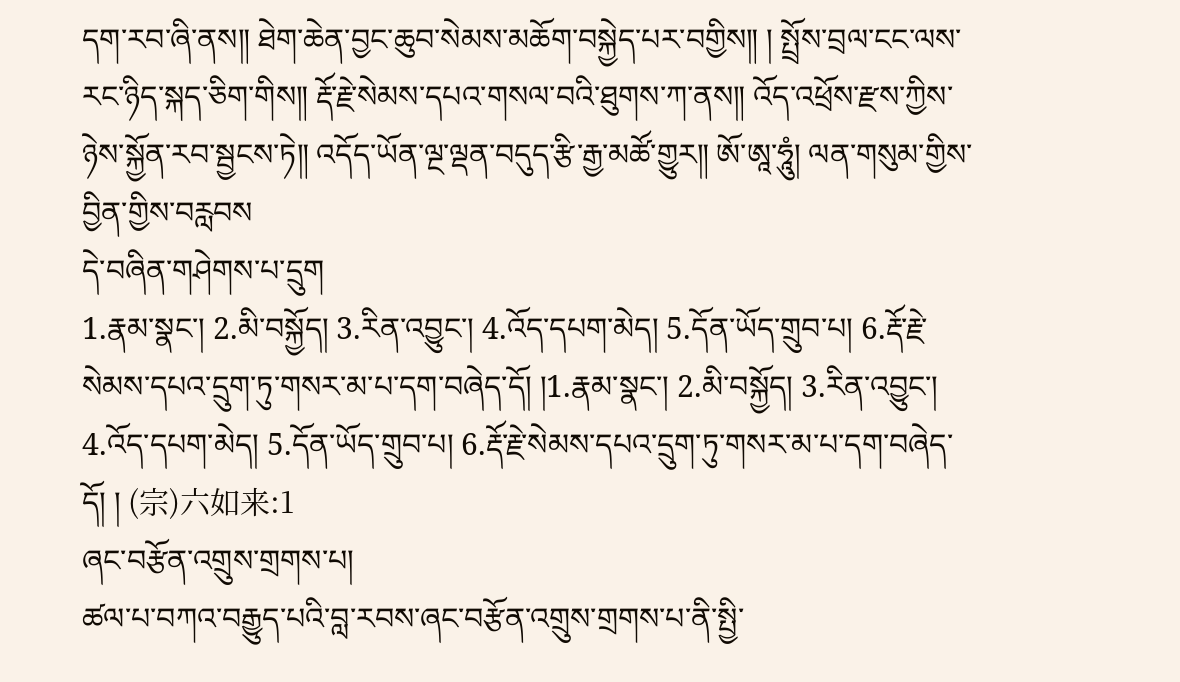དག་རབ་ཞི་ནས༎ ཐེག་ཆེན་བྱང་ཆུབ་སེམས་མཆོག་བསྐྱེད་པར་བགྱིས༎ ། སྤྲོས་བྲལ་ངང་ལས་རང་ཉིད་སྐད་ཅིག་གིས༎ རྡོ་རྗེ་སེམས་དཔའ་གསལ་བའི་ཐུགས་ཀ་ནས༎ འོད་འཕྲོས་རྫས་ཀྱིས་ཉེས་སྐྱོན་རབ་སྦྱངས་ཏེ༎ འདོད་ཡོན་ལྔ་ལྡན་བདུད་རྩི་རྒྱ་མཚོ་གྱུར༎ ཨོ་ཨཱ་ཧཱུཾ། ལན་གསུམ་གྱིས་བྱིན་གྱིས་བརླབས
དེ་བཞིན་གཤེགས་པ་དྲུག
1.རྣམ་སྣང་། 2.མི་བསྐྱོད། 3.རིན་འབྱུང་། 4.འོད་དཔག་མེད། 5.དོན་ཡོད་གྲུབ་པ། 6.རྡོ་རྗེ་སེམས་དཔའ་དྲུག་ཏུ་གསར་མ་པ་དག་བཞེད་དོ། །1.རྣམ་སྣང་། 2.མི་བསྐྱོད། 3.རིན་འབྱུང་། 4.འོད་དཔག་མེད། 5.དོན་ཡོད་གྲུབ་པ། 6.རྡོ་རྗེ་སེམས་དཔའ་དྲུག་ཏུ་གསར་མ་པ་དག་བཞེད་དོ། ། (宗)六如来:1
ཞང་བརྩོན་འགྲུས་གྲགས་པ།
ཚལ་པ་བཀའ་བརྒྱུད་པའི་བླ་རབས་ཞང་བརྩོན་འགྲུས་གྲགས་པ་ནི་སྤྱི་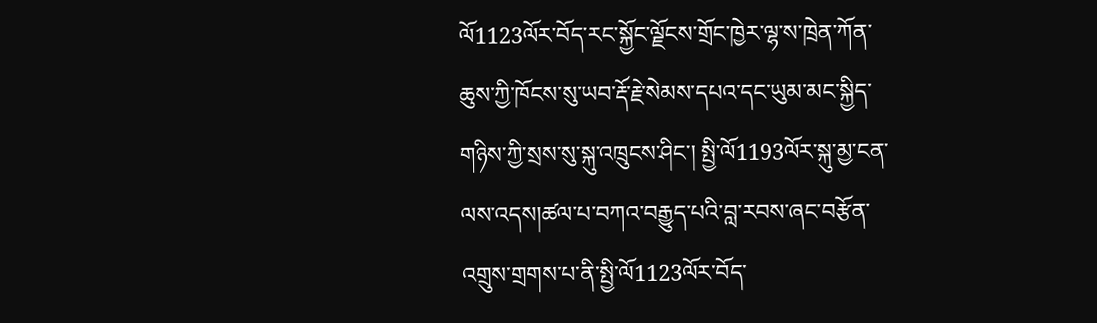ལོ1123ལོར་བོད་རང་སྐྱོང་ལྗོངས་གྲོང་ཁྱེར་ལྷ་ས་ཁྲེན་ཀོན་ཆུས་ཀྱི་ཁོངས་སུ་ཡབ་རྡོ་རྗེ་སེམས་དཔའ་དང་ཡུམ་མང་སྐྱིད་གཉིས་ཀྱི་སྲས་སུ་སྐུ་འཁྲུངས་ཤིང་། སྤྱི་ལོ1193ལོར་སྐུ་མྱ་ངན་ལས་འདས།ཚལ་པ་བཀའ་བརྒྱུད་པའི་བླ་རབས་ཞང་བརྩོན་འགྲུས་གྲགས་པ་ནི་སྤྱི་ལོ1123ལོར་བོད་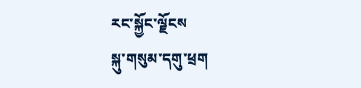རང་སྐྱོང་ལྗོངས
སྐུ་གསུམ་དགུ་ཕྲག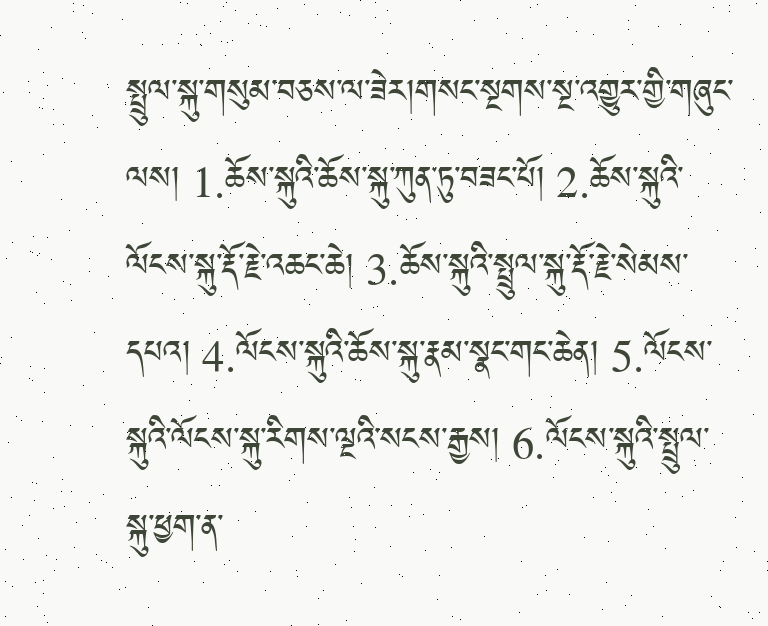སྤྲུལ་སྐུ་གསུམ་བཅས་ལ་ཟེར།གསང་སྔགས་སྔ་འགྱུར་གྱི་གཞུང་ལས། 1.ཆོས་སྐུའི་ཆོས་སྐུ་ཀུན་ཏུ་བཟང་པོ། 2.ཆོས་སྐུའི་ལོངས་སྐུ་རྡོ་རྗེ་འཆང་ཆེ། 3.ཆོས་སྐུའི་སྤྲུལ་སྐུ་རྡོ་རྗེ་སེམས་དཔའ། 4.ལོངས་སྐུའི་ཆོས་སྐུ་རྣམ་སྣང་གང་ཆེན། 5.ལོངས་སྐུའི་ལོངས་སྐུ་རིགས་ལྔའི་སངས་རྒྱས། 6.ལོངས་སྐུའི་སྤྲུལ་སྐུ་ཕྱག་ན་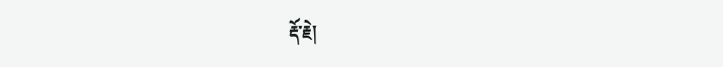རྡོ་རྗེ།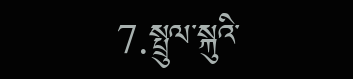7.སྤྲུལ་སྐུའི་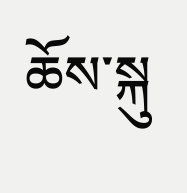ཆོས་སྐུ